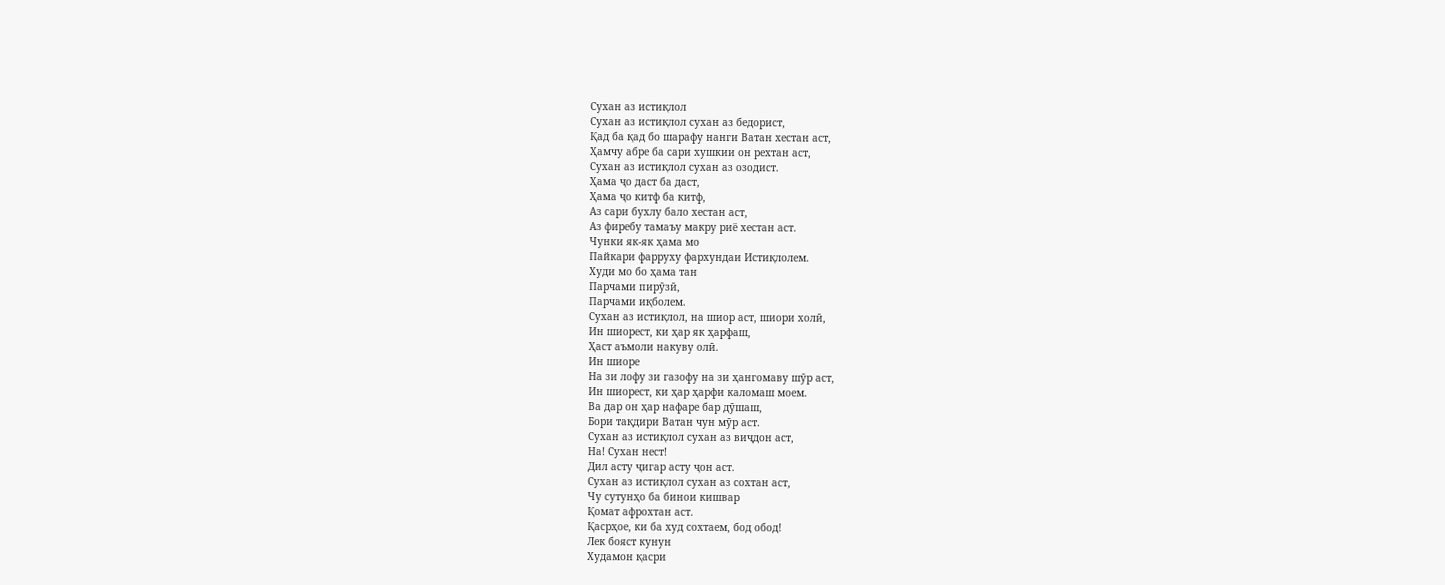Сухан аз истиқлол
Сухан аз истиқлол сухан аз бедорист,
Қад ба қад бо шарафу нанги Ватан хестан аст,
Ҳамчу абре ба сари хушкии он рехтан аст,
Сухан аз истиқлол сухан аз озодист.
Ҳама ҷо даст ба даст,
Ҳама ҷо китф ба китф,
Аз сари бухлу бало хестан аст,
Аз фиребу тамаъу макру риё хестан аст.
Чунки як-як ҳама мо
Пайкари фарруху фархундаи Истиқлолем.
Худи мо бо ҳама тан
Парчами пирӯзӣ,
Парчами иқболем.
Сухан аз истиқлол, на шиор аст, шиори холӣ,
Ин шиорест, ки ҳар як ҳарфаш,
Ҳаст аъмоли накуву олӣ.
Ин шиоре
На зи лофу зи газофу на зи ҳангомаву шӯр аст,
Ин шиорест, ки ҳар ҳарфи каломаш моем.
Ва дар он ҳар нафаре бар дӯшаш,
Бори тақдири Ватан чун мӯр аст.
Сухан аз истиқлол сухан аз виҷдон аст,
На! Сухан нест!
Дил асту ҷигар асту ҷон аст.
Сухан аз истиқлол сухан аз сохтан аст,
Чу сутунҳо ба бинои кишвар
Қомат афрохтан аст.
Қасрҳое, ки ба худ сохтаем, бод обод!
Лек бояст кунун
Худамон қасри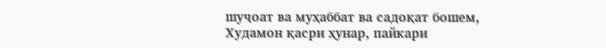шуҷоат ва муҳаббат ва садоқат бошем,
Худамон қасри ҳунар, пайкари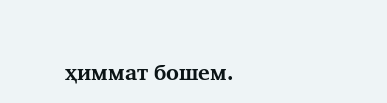ҳиммат бошем.